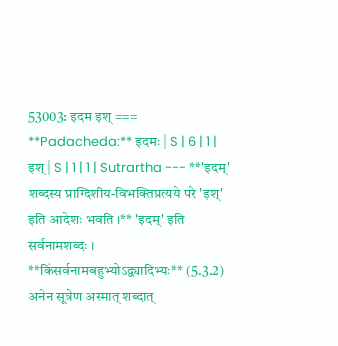53003: इदम इश् === **Padacheda:** इदमः | S | 6 | 1 | इश् | S | 1 | 1 | Sutrartha --- **'इदम्' शब्दस्य प्राग्दिशीय-विभक्तिप्रत्यये परे 'इश्' इति आदेशः भवति ।** 'इदम्' इति सर्वनामशब्दः । **किंसर्वनामबहुभ्योऽद्व्यादिभ्यः** (5.3.2) अनेन सूत्रेण अस्मात् शब्दात्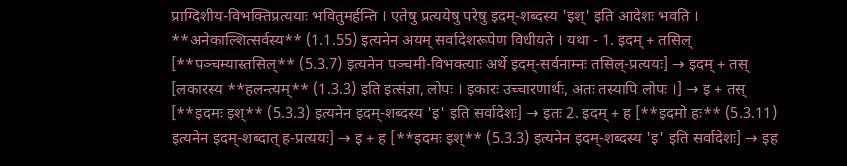प्राग्दिशीय-विभक्तिप्रत्ययाः भवितुमर्हन्ति । एतेषु प्रत्ययेषु परेषु इदम्-शब्दस्य 'इश्' इति आदेशः भवति । **अनेकाल्शित्सर्वस्य** (1.1.55) इत्यनेन अयम् सर्वादेशरूपेण विधीयते । यथा - 1. इदम् + तसिल् [**पञ्चम्यास्तसिल्** (5.3.7) इत्यनेन पञ्चमी-विभक्त्याः अर्थे इदम्-सर्वनाम्नः तसिल्-प्रत्ययः] → इदम् + तस् [लकारस्य **हलन्त्यम्** (1.3.3) इति इत्संज्ञा, लोपः । इकारः उच्चारणार्थः, अतः तस्यापि लोपः ।] → इ + तस् [**इदमः इश्** (5.3.3) इत्यनेन इदम्-शब्दस्य 'इ' इति सर्वादेशः] → इतः 2. इदम् + ह [**इदमो हः** (5.3.11) इत्यनेन इदम्-शब्दात् ह-प्रत्ययः] → इ + ह [**इदमः इश्** (5.3.3) इत्यनेन इदम्-शब्दस्य 'इ' इति सर्वादेशः] → इह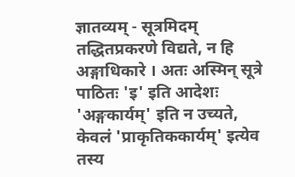ज्ञातव्यम् - सूत्रमिदम् तद्धितप्रकरणे विद्यते, न हि अङ्गाधिकारे । अतः अस्मिन् सूत्रे पाठितः 'इ' इति आदेशः 'अङ्गकार्यम्' इति न उच्यते, केवलं 'प्राकृतिककार्यम्' इत्येव तस्य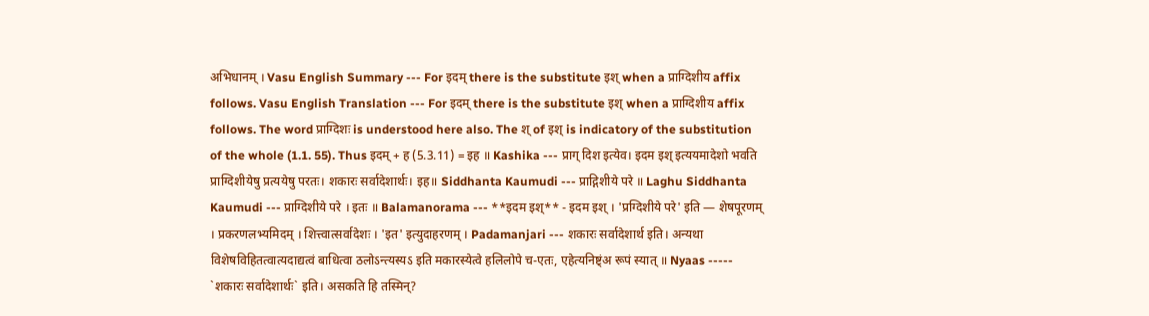अभिधानम् । Vasu English Summary --- For इदम् there is the substitute इश् when a प्राग्दिशीय affix follows. Vasu English Translation --- For इदम् there is the substitute इश् when a प्राग्दिशीय affix follows. The word प्राग्दिशः is understood here also. The श् of इश् is indicatory of the substitution of the whole (1.1. 55). Thus इदम् + ह (5.3.11) = इह ॥ Kashika --- प्राग् दिश इत्येव। इदम इश् इत्ययमादेशो भवति प्राग्दिशीयेषु प्रत्ययेषु परतः। शकारः सर्वादेशार्थः। इह॥ Siddhanta Kaumudi --- प्राद्गिशीये परे ॥ Laghu Siddhanta Kaumudi --- प्राग्दिशीये परे । इतः ॥ Balamanorama --- **इदम इश्** - इदम इश् । 'प्रग्दिशीये परे' इति — शेषपूरणम् । प्रकरणलभ्यमिदम् । शित्त्वात्सर्वादेशः । 'इत' इत्युदाहरणम् । Padamanjari --- शकारः सर्वादेशार्थ इति। अन्यथा विशेषविहितत्वात्यदाद्यत्वं बाधित्वा ठलोऽन्त्यस्यऽ इति मकारस्येत्वे हलिलोपे च-एतः, एहेत्यनिष्ट्ंअ रूपं स्यात् ॥ Nyaas ----- `शकारः सर्वादेशार्थः` इति। असकति हि तस्मिन्?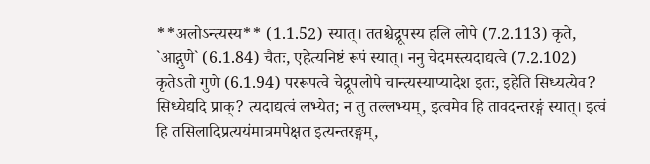**अलोऽन्त्यस्य** (1.1.52) स्यात्। ततश्चेद्रूपस्य हलि लोपे (7.2.113) कृते, `आद्गुणे` (6.1.84) चैतः, एहेत्यनिष्टं रूपं स्यात्। ननु चेदमस्त्यदाद्यत्वे (7.2.102) कृतेऽतो गुणे (6.1.94) पररूपत्वे चेद्रूपलोपे चान्त्यस्याप्यादेश इतः, इहेति सिध्यत्येव? सिध्येद्यदि प्राक्? त्यदाद्यत्वं लभ्येत; न तु तल्लभ्यम्, इत्वमेव हि तावदन्तरङ्गं स्यात्। इत्वं हि तसिलादिप्रत्ययंमात्रमपेक्षत इत्यन्तरङ्गम्,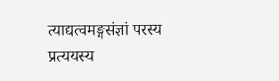त्याद्यत्वमङ्गसंज्ञां परस्य प्रत्ययस्य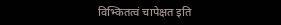विभ्कितत्वं चापेक्षत इति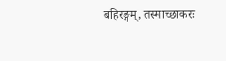बहिरङ्गम्, तस्माच्छाकरः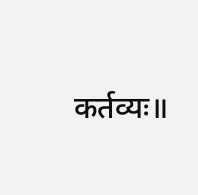कर्तव्यः॥